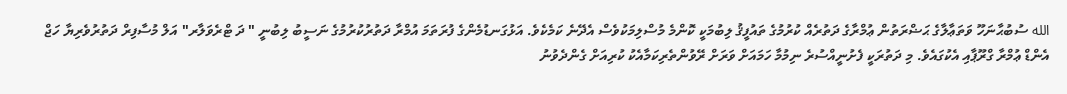الله ސުބުޙާނަހޫ ވަތަޢާލާގެ ޙަޟްރަތުން ޢުމްރާގެ ދަތުރެއް ކުރުމުގެ ތައުފީޤު ލިބުމަކީ ކޮންމެ މުސްލިމަކުވެސް އެދޭނެ ކަމެކެވެ. އަޅުގަނޑުމެންގެ ފުރަތަމަ އުމްރާ ދަތުރުކުރުމުގެ ނަސީބު ލިބުނީ " ދަ ޓްރެވަލާރ" އަލް މުސާފިރް ދަތުރުވެރިޔާ ހަޖް އެންޑް ޢުމްރާ ގްރޫޕާއި އެކުގައެވެ. މި ދަތުރަކީ ފެށުނީއްސުރެ ނިމުމާ ހަމައަށް ވަރަށް ރޭވުންތެރިކަމާއެކު ކުރިއަށް ގެންދެވުނު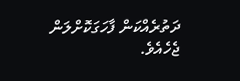ދަތުރެއްކަން ފާހަގަކޮށްލަން ޖެހެއެވެ.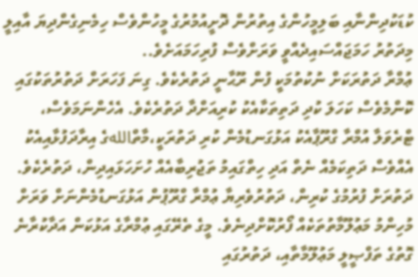ކުޑަކުދިންނާއި ބަލިމީހުންގެ އިތުރުން ދޮށީއުމުރުގެ މީހުންވެސް ހިމެނިގެންދިޔަ އާއިލީ މިދަތުރު ހަމަޖައްސައިދެއްވީ ވަރަށްވެސް ފުރިހަމައަށެވެ..
ޢުމްރާ ދަތުރަކަށް ނުކުތުމަކީ ފުން ރޫޙާނީ ދަތުރެކެވެ. ގިނަ ފަހަރަށް ދަތުރުތަކުގައި ކޮންމެވެސް ކަހަލަ ކުދި ދަތިތަކާއެކު ކުރިއަށްދާ ދަތުރެކެވެ. އެހެންނަމަވެސް، ޓްރެވަލާ އުމްރާ ގްރޫޕާއެކު އަޅުގަނޑުމެން ކުރި ދަތުރަކީ،މާތްاللهގެ އިރާދަފުޅާއިއެކު އެއްވެސް ދަތިކަމެއް ނެތް އަދި ހިތްގައިމު ތަޖުރިބާއެއް ހުށަހަޅައިދިން، ދަތުރެކެވެ. ދަތުރަށް ފުރުމުގެ ކުރިން، ދަތުރުވެރިޔާ ޢުމްރާ ގްރޫޕުން އަޅުގަނޑުމެންނަށް ވަރަށް މުހިންމު މަޢުލޫމާތުތަކެއް ފޯރުކޮށްދިނެވެ. މީގެ ތެރޭގައި ޢުމްރާގެ އަޅުކަން އަދާކުރާނެ ގޮތުގެ ތަފްޞީލީ މަޢުލޫމާތާއި، ދަތުރުގައި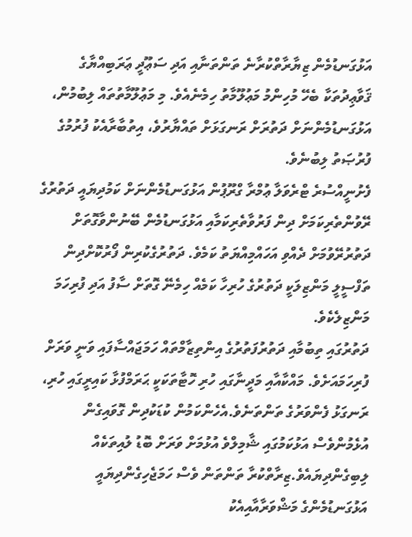އަޅުގަނޑުމެން ޒިޔާރާތްކުރާނެ ތަންތަނާއި އަދި ސަޢޫދީ ޢަރަބިއްޔާގެ ޤަވާޢިދުތަކާ ބެހޭ މުހިންމު މަޢުލޫމާތު ހިމެނެއެވެ. މި މަޢުލޫމާތުތައް ލިބުމުން، އަޅުގަނޑުމެންނަށް ދަތުރަށް ރަނގަޅަށް ތައްޔާރުވެ، އިތުބާރާއެކު ފުރުމުގެ ފުރުޞަތު ލިބުނެވެ.
ފެށުނީއްސުރެ ޓްރެވަލާ ޢުމްރާ ގްރޫޕުން އަޅުގަނޑުމެންނަށް ކަމުދިޔައީ ދަތުރުގެ ރޭވުންތެރިކަމަށް ދިން ފަރުވާތެރިކަމާއި އަޅުގަނޑުމެން ބޭނުންވާގޮތަށް ދަތުރުރޭވުމަށް ދެއްވި އަހައްމިއްޔަތު ކަމެވެ. ދަތުރުގެކުރިން ފޯރުކޮށްދިން ތަފްސީލީ މަންޒިލަކީ ދަތުރުގެ ހުރިހާ ކަމެއް ހިމެނޭ ގޮތަށް ސާފު އަދި ފުރިހަމަ މަންޒިލެކެވެ.
ދަތުރުގައި ތިބުމާއި ދަތުރުފަތުރުގެ އިންތިޒާމްތައް ހަމަޖައްސާފައި ވަނީ ވަރަށް ފުރިހަމައަށެވެ. މައްކާއާއި މަދީނާގައި ހުރި ހޮޓާތަކަކީ ޙަރަމްފުޅާ ކައިރީގައި ހުރި، ރަނގަޅު ފެންވަރުގެ ތަންތަނެވެ.އެހެންކަމުން ކުޑަކުދިން ގޮވައިގެން އުޅެމުންވެސް އަޅުކަމުގައި ޝާމިލްވެ އުޅުމަށް ވަރަށް ބޮޑު ލުއިތަކެއް ލިބިގެންދިޔައެވެ.ޒިރާތްކުރާ ތަންތަން ވެސް ހަމަޖެހިގެންދިޔައީ އަޅުގަނޑުމެންގެ މަޝްވަރާއާއިއެކު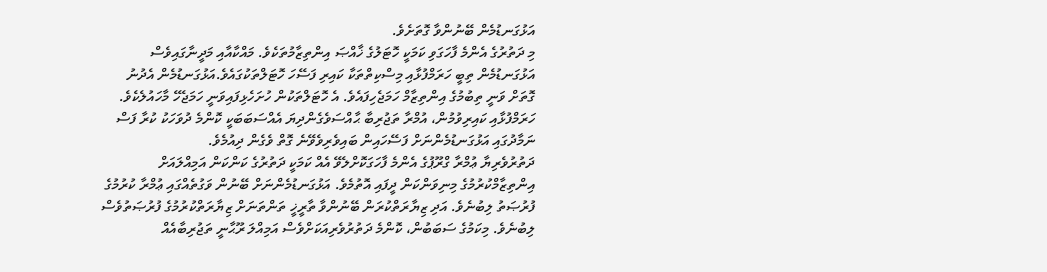އަޅުގަނޑުމެން ބޭނުންވާ ގޮތަށެވެ.
މި ދަތުރުގެ އެންމެ ފާހަގަވި ކަމަކީ ހޮޓަލުގެ ޚާއްޞަ އިންތިޒާމުތަކެވެ. މައްކާއާއި މަދީނާގައިވެސް އަޅުގަނޑުމެން ތިބީ ހަރަމްފުޅާއި މިސްކިތްތަކާ ކައިރި ފަސޭހަ ހޮޓަލްތަކުގައެވެ.އަޅުގަނޑުމެން އެދުނު ގޮތަށް ވަނީ ތިބުމުގެ އިންތިޒާމް ހަމަޖެހިފައެވެ. އެ ހޮޓަލްތަކުން ހުށަހެޅިފައިވަނީ ހަމަޖެހޭ މާހައުލެކެވެ. ހަރަމްފުޅާއި ކައިރިވުމުން، އުމްރާ ތަޖުރިބާ ޙާއްސަވެގެންދިޔަ އެއްސަބަބަކީ ކޮންމެ ދުވަހަކު ކުރާ ފަސް ނަމާދުގައި އަޅުގަނޑުމެންނަށް ފަސޭހައިން ބައިވެރިވެވޭނެ ގޮތް ވެގެން ދިއުމެވެ.
ދަތުރުވެރިޔާ ޢުމްރާ ގްރޫޕުގެ އެންމެ ފާހަގަކޮށްލެވޭ އެއް ކަމަކީ ދަތުރުގެ ކަންކަން އަމިއްލައަށް އިންތިޒާމްކުރުމުގެ މިނިވަންކަން ދީފައި އޮތުމެވެ. އަޅުގަނޑުމެންނަށް ބޭނުން ވަގުތެއްގައި ޢުމްރާ ކުރުމުގެ ފުރުޞަތު ލިބުނެވެ. އަދި ޒިޔާރަތްކުރަން ބޭނުންވާ ތާރީޚީ ތަންތަނަށް ޒިޔާރަތްކުރުމުގެ ފުރުޞަތުވެސް ލިބުނެވެ. މިކަމުގެ ސަބަބުން، ކޮންމެ ދަތުރުވެރިއަކަށްވެސް އަމިއްލަ ރޫޙާނީ ތަޖުރިބާއެއް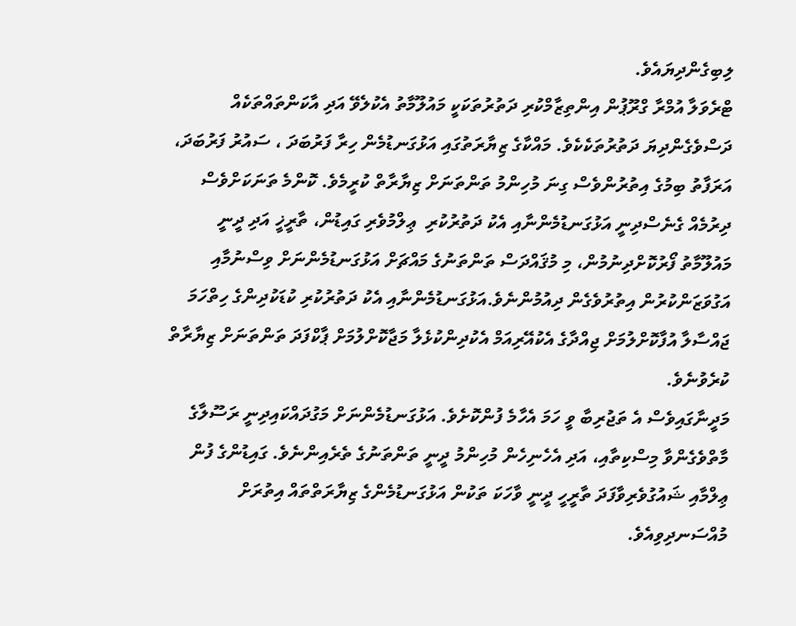ލިބިގެންދިޔައެވެ.
ޓްރެވަލާ އުމްރާ ގްރޫޕުން އިންތިޒާމްކުރި ދަތުރުތަކަކީ މައުލޫމާތު އެކުލެވޭ އަދި އާކަންތައްތަކެއް ދަސްވެގެންދިޔަ ދަތުރުތަކެކެވެ. މައްކާގެ ޒިޔާރަތުގައި އަޅުގަނޑުމެން ހިރާ ފަރުބަދަ ، ސައުރު ފަރުބަދަ، އަރަފާތު ބިމުގެ އިތުރުންވެސް ގިނަ މުހިންމު ތަންތަނަށް ޒިޔާރާތް ކުރީމެވެ. ކޮންމެ ތަނަކަށްވެސް ދިރުމެއް ގެނެސްދިނީ އަޅުގަނޑުމެންނާއި އެކު ދަތުރުކުރި  ޢިލްމުވެރި ގައިޑުން، ތާރީޚީ އަދި ދީނީ މައުލޫމާތު ފޯރުކޮށްދިނުމުން، މި މުޤައްދަސް ތަންތަނުގެ މައްޗަށް އަޅުގަނޑުމެންނަށް ވިސްނުމާއި އަގުވަޒަންކުރުން އިތުރުވެގެން ދިއުމުންނެވެ.އަޅުގަނޑުމެންނާއި އެކު ދަތުރުކުރި ކުޑަކުދިންގެ ހިތްހަމަ ޖައްސާލާ އުފާކޮށްލުމަށް ޖިއްދާގެ އެކުއޭރިއަމް އެކުދިންކުޅެލާ މަޖާކޮށްލުމަށް ޕާކްފަދަ ތަންތަނަށް ޒިޔާރާތް ކުރެވުނެވެ.
މަދީނާގައިވެސް އެ ތަޖުރިބާ ވީ ހަމަ އެހާމެ ފުންކޮށެވެ. އަޅުގަނޑުމެންނަށް މަގުދައްކައިދިނީ ރަސޫލާގެ މާތްވެގެންވާ މިސްކިތާއި، އަދި އެހެނިހެން މުހިންމު ދީނީ ތަންތަނުގެ ތެރެއިންނެވެ. ގައިޑުންގެ ފުން ޢިލްމާއި ޝައުގުވެރިވާފަދަ ތާރީހީ ދީނީ ވާހަކަ ތަކުން އަޅުގަނޑުމެންގެ ޒިޔާރަތްތައް އިތުރަށް މުއްސަނދިވިއެވެ.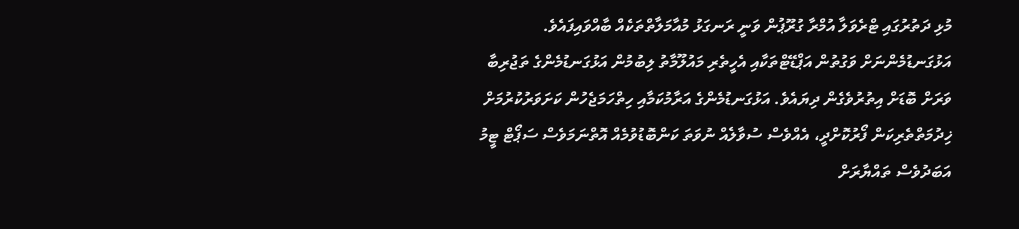މުޅި ދަތުރުގައި ޓްރެވަލާ އުމްރާ ގުރޫޕުން ވަނީ ރަނގަޅު މުއާމަލާތްތަކެއް ބާއްވައިފައެވެ. އަޅުގަނޑުމެންނަށް ވަގުތުން އަޕްޑޭޓްތަކާއި އެހީތެރި މައުލޫމާތު ލިބުމުން އަޅުގަނޑުމެންގެ ތަޖުރިބާ ވަރަށް ބޮޑަށް އިތުރުވެގެން ދިޔައެވެ. އަޅުގަނޑުމެންގެ އަރާމުކަމާއި ހިތްހަމަޖެހުން ކަށަވަރުކުރުމަށް ޚިދުމަތްތެރިކަން ފޯރުކޮށްދީ، އެއްވެސް ސުވާލެއް ނުވަތަ ކަންބޮޑުވުމެއް އޮތްނަމަވެސް ސަޕޯޓް ޓީމު އަބަދުވެސް ތައްޔާރަށް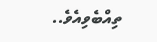ތިއްބެވިއެވެ..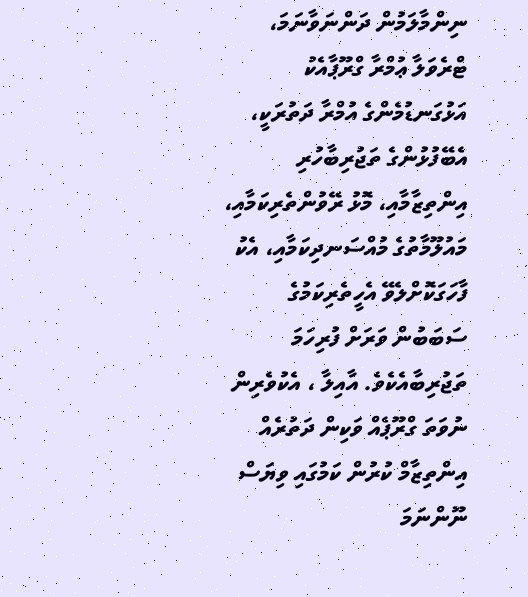ނިންމާލަމުން ދަންނަވާނަމަ، ޓްރެވަލާ ޢުމްރާ ގްރޫޕާއެކު އަޅުގަނޑުމެންގެ އުމްރާ ދަތުރަކީ، އެބޭފުޅުންގެ ތަޖުރިބާހުރި އިންތިޒާމާއި، މޮޅު ރޭވުންތެރިކަމާއި، މައުލޫމާތުގެ މުއްސަނދިކަމާއި، އެކު ފާހަގަކޮށްލެވޭ އެހީތެރިކަމުގެ ސަބަބުން ވަރަށް ފުރިހަމަ ތަޖުރިބާއެކެވެ. އާއިލާ ، އެކުވެރިން ނުވަތަ ގްރޫޕެއް ވަކިން ދަތުރެއް އިންތިޒާމް ކުރުން ކަމުގައި ވިޔަސް ނޫންނަމަ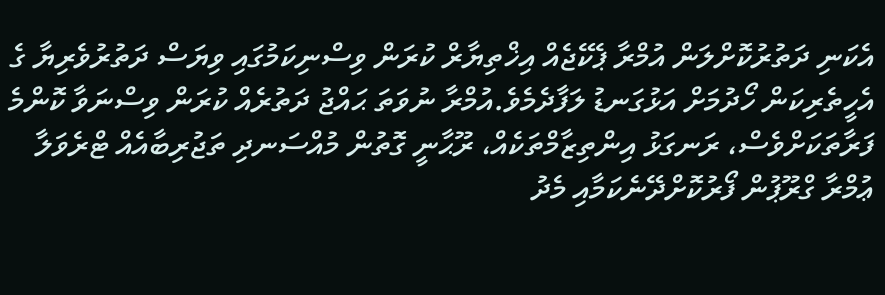އެކަނި ދަތުރުކޮށްލަން އުމްރާ ޕެކޭޖެއް އިޚްތިޔާރް ކުރަން ވިސްނިކަމުގައި ވިޔަސް ދަތުރުވެރިޔާ ގެ އެހީތެރިކަން ހޯދުމަށް އަޅުގަނޑު ލަފާދެމެވެ.އުމްރާ ނުވަތަ ޙައްޖު ދަތުރެއް ކުރަން ވިސްނަވާ ކޮންމެ ފަރާތަކަށްވެސް، ރަނގަޅު އިންތިޒާމްތަކެއް، ރޫޙާނީ ގޮތުން މުއްސަނދި ތަޖުރިބާއެއް ޓްރެވަލާ ޢުމްރާ ގްރޫޕުން ފޯރުކޮށްދޭނެކަމާއި މެދު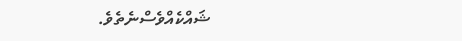ޝައްކެއްވެސްނެތެވެ.